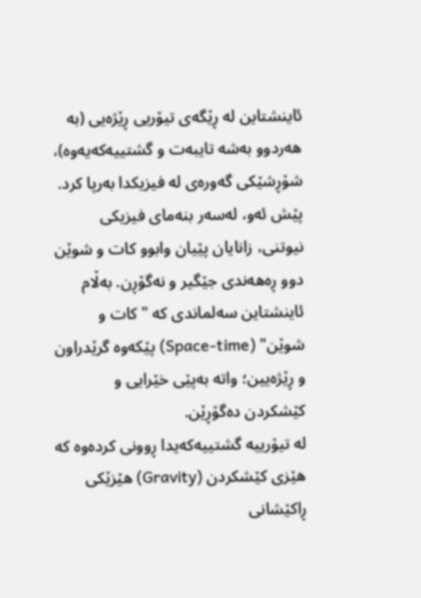ئاینشتاین لە ڕێگەی تیۆریی ڕێژەیی (بە هەردوو بەشە تایبەت و گشتییەکەیەوە)، شۆڕشێکی گەورەی لە فیزیکدا بەرپا کرد. پێش ئەو، لەسەر بنەمای فیزیکی نیوتنی، زانایان پێیان وابوو کات و شوێن دوو ڕەهەندی جێگیر و نەگۆڕن. بەڵام ئاینشتاین سەلماندی کە "کات و شوێن" (Space-time) پێکەوە گرێدراون و ڕێژەیین؛ واتە بەپێی خێرایی و کێشکردن دەگۆڕێن.
لە تیۆرییە گشتییەکەیدا ڕوونی کردەوە کە هێزی کێشکردن (Gravity) هێزێکی ڕاکێشانی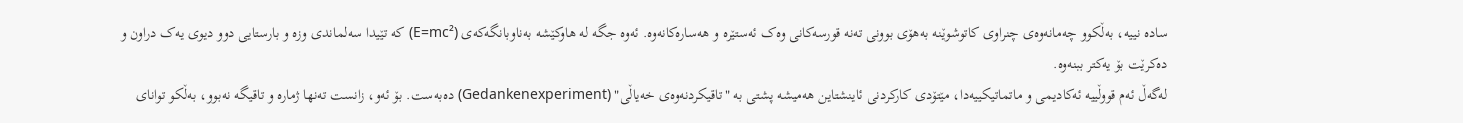سادە نییە، بەڵکوو چەمانەوەی چنراوی کاتوشوێنە بەهۆی بوونی تەنە قورسەکانی وەک ئەستێرە و هەسارەکانەوە. ئەوە جگە لە هاوکێشە بەناوبانگەکەی (E=mc²) کە تێیدا سەلماندی وزە و بارستایی دوو دیوی یەک دراون و دەکرێت بۆ یەکتر ببنەوە.
لەگەڵ ئەم قووڵییە ئەکادیمی و ماتماتیکییەدا، مێتۆدی کارکردنی ئاینشتاین هەمیشە پشتی بە "تاقیکردنەوەی خەیاڵی" (Gedankenexperiment) دەبەست. بۆ ئەو، زانست تەنها ژمارە و تاقیگە نەبوو، بەڵکو توانای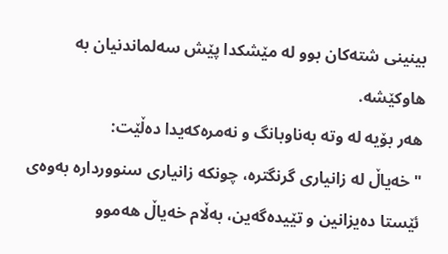بینینی شتەکان بوو لە مێشکدا پێش سەلماندنیان بە هاوکێشە.
هەر بۆیە لە وتە بەناوبانگ و نەمرەکەیدا دەڵێت:
"خەیاڵ لە زانیاری گرنگترە، چونکە زانیاری سنووردارە بەوەی ئێستا دەیزانین و تێیدەگەین، بەڵام خەیاڵ هەموو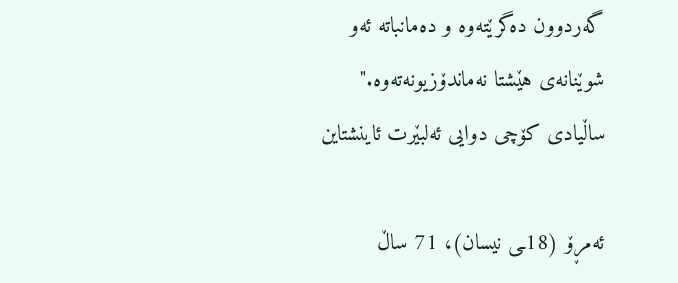گەردوون دەگرێتەوە و دەمانباتە ئەو شوێنانەی هێشتا نەماندۆزیونەتەوە."
ساڵیادی کۆچی دوایی ئەلبێرت ئاینشتاین

ئەمڕۆ (18ـی نیسان)، 71 ساڵ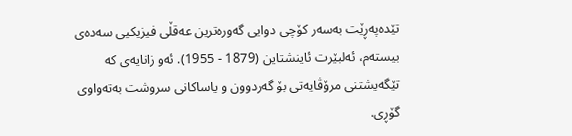تێدەپەڕێت بەسەر کۆچی دوایی گەورەترین عەقڵی فیزیکیی سەدەی بیستەم، ئەلبێرت ئاینشتاین (1879 - 1955). ئەو زانایەی کە تێگەیشتنی مرۆڤایەتی بۆ گەردوون و یاساکانی سروشت بەتەواوی گۆڕی.